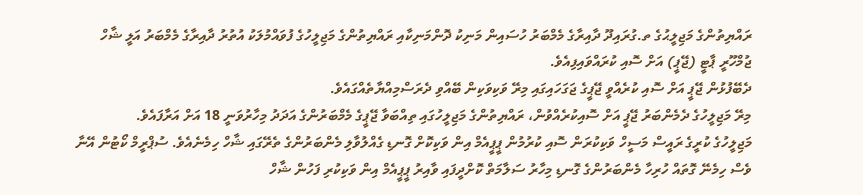ރައްޔިތުންގެ މަޖިލީޙުގެ ތ.ގުރައިދޫ ދާއިރާގެ މެމްބަރު ހުސައިން މަނިކު ދޮންމަނިކާއި ރައްޔިތުންގެ މަޖިލީހުގެ ފުވައްމުލަކު އުތުރު ދާއިރާގެ މެމްބަރު އަލީ ޝާހް ޖުމްހޫރީ ޕާޓީ (ޖޭޕީ) އަށް ސޮއި ކުރައްވައިފިއެވެ.
ދެބޭފުޅުން ޖޭޕީ އަށް ސޮއި ކުރެއްވީ ޖޭޕީގެ ޖަގަހައިގައި މިރޭ ވަކިވަކިން ބޭއްވި ދެރަސްމިއްޔާތެއްގައެވެ.
މިރޭ މަޖިލީހުގެ ދެމެންބަރު ޖޭޕީ އަށް ސޮއިކުރެއްވުން، ރައްޔިތުންގެ މަޖިލީހުގައި ތިއްބަވާ ޖޭޕީގެ މެމްބަރުންގެ އަދަދު މިހާރުވަނީ 18 އަށް އަރާފައެވެ.
މަޖިލީހުގެ ކުރީގެ ރައީސް މަސީހް ވަކިކުރަން ސޮއި ކުރުމުން ޕީޕީއެމް އިން ވަކިކޮށް ގޮނޑި ގެއްލުވާލި މެންބަރުންގެ ތެރޭގައި ޝާހް ހިމެނެއެވެ. ސުޕްރީމް ކޯޓުން އޭނާ ވެސް ހިމެނޭ ގޮތައް ހުރިހާ މެންބަރުންގެ ގޮނޑި މިހާރު ސަލާމަތް ކޮށްދީފައި ވާއިރު ޕީޕީއެމް އިން ވަކިކުރި ފަހުން ޝާހް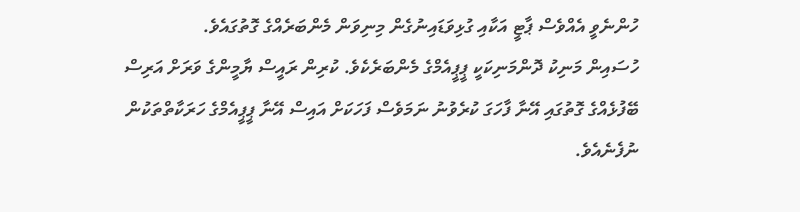ހުންނެވީ އެއްވެސް ޕާޓީ އަކާއި ގުޅިވަޑައިނުގެން މިނިވަން މެންބަރެއްގެ ގޮތުގައެވެ.
ހުސައިން މަނިކު ދޮންމަނިކަކީ ޕީޕީއެމްގެ މެންބަރެކެވެ. ކުރިން ރައީސް ޔާމީންގެ ވަރަށް އަރިސް ބޭފުޅެއްގެ ގޮތުގައި އޭނާ ފާހަގަ ކުރެވުނު ނަމަވެސް ފަހަކަށް އައިސް އޭނާ ޕީޕީއެމްގެ ހަރަކާތްތަކުން ނުފެނެއެވެ.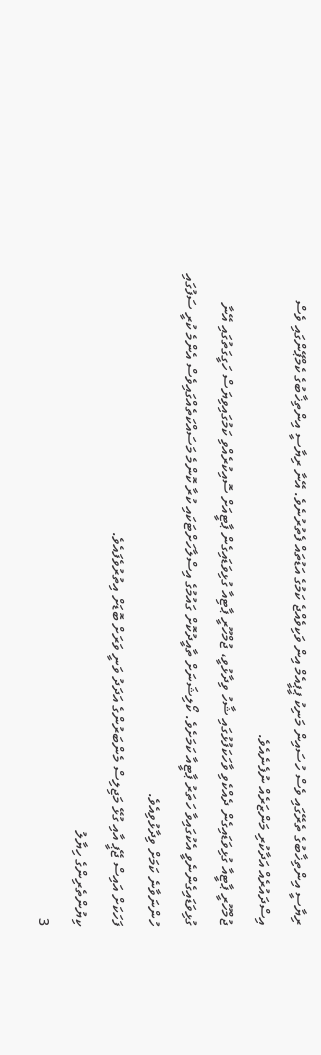ރިޔާސީ އިންތިޚާބުގެ ތެރޭގައި ވެސް ހުސައިން މަނިކު ޕީޕީއެމް އިން ވަކިވެއްޖެ ކަމުގެ އަޑުތައް ފެތުރުނެވެ. އޭނާ ރިޔާސީ އިންތިޚާބުގެ ކެމްޕޭންގައި ވެސް އިސްދައުރެއް އަދާކުރި މަންޒަރެއް ނުފެނެއެވެ.
ޖުމްހޫރީ ޕާޓީއާ ގުޅިވަޑައިގެން ދެއްކެވި ވާހަކަފުޅުގައި ޝާހު ވިދާޅުވީ، ޖުމްހޫރީ ޕާޓިއާ ގުޅިވަޑައިގެން ޕާޓީއަށް ސޮއިކުރެއްވި ކަމުގައިވިޔަސް ހަގީގަތުގައި އޭނާ ގުޅިވަޑައިގެންނެވީ އެކުގައިވާ ހަތަރު ޕާޓީއާ ކަމަށެވެ. ކޯލިޝަނަށް ތާއީދުކޮށް ގައުމުގެ އިސްލާހަށްޓަކައި ކުރާ ކޮންމެ މަސައްކަތެއްގައިވެސް އެންމެ ކުރީ ސަފުގައި ހުންނަވާނެ ކަމަށް ވިދާޅުވިއެވެ.
ފަހަކަށް އައިސް ޖޭޕީ އާއި ގުޅޭ މަޖިލިސް މެންބަރުންގެ އަދަދު ވަނީ ވަރަށް ބޮޑަށް އިތުރުވެފައެވެ.
ކިޔުންތެރިންގެ ހިޔާލު
3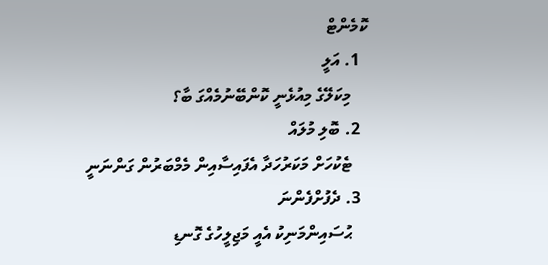ކޮމެންޓް
  1. އަލީ
    މިކަލޭގެ މިއުޅެނީ ކޮންބޭނުމެއްގަ ބާ؟
  2. ބޮލި މުލައް
    ޓެކުހަށް މަކަރުހަދާ އެފައިސާއިން މެމްބަރުން ގަންނަނީ
  3. ދެފުށްފެންނަ
    ޙުސައިންމަނިކު އެއީ މަޖިލީހުގެ ގޮނޑި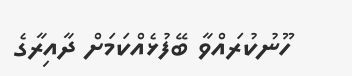ހޫނުކުރައްވާ ބޭފުޅެއްކަމަށް ދާއިރާގެ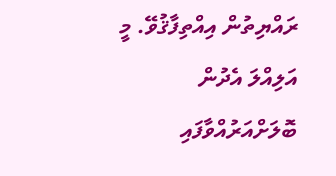ރައްޔިތުން އިއްތިފާޤުވޭ. މީ އަލިއްލަ އެދުން ބޮލަށްއަރުއްވާފައި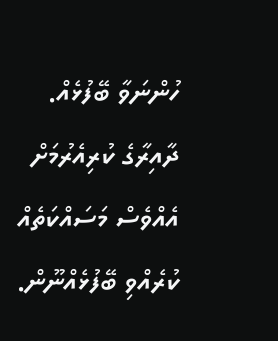ހުންނަވާ ބޭފުޅެއް. ދާއިރާގެ ކުރިއެރުމަށް އެއްވެސް މަސައްކަތެއް ކުރެއްވި ބޭފުޅެއްނޫން.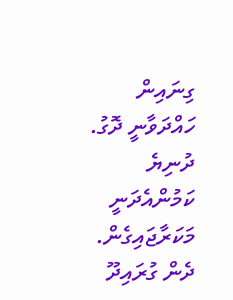ގިނައިން ހައްދަވާނީ ދޮގު. ދުނިޔެ ކަމުންއެދަނީ މަކަރާޖައިގެން. ދެން ގުރައިދޫ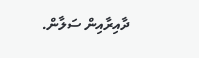ދާއިރާއިން ސަލާން.